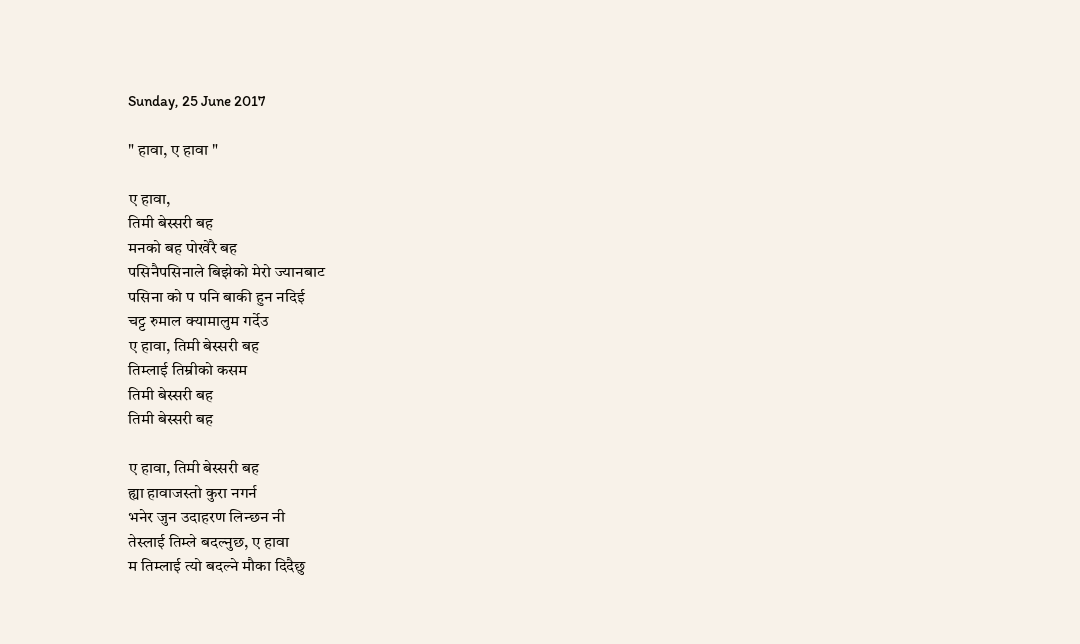Sunday, 25 June 2017

" हावा, ए हावा "

ए हावा,
तिमी बेस्सरी बह
मनको बह पोखेरै बह
पसिनैपसिनाले बिझेको मेरो ज्यानबाट
पसिना को प पनि बाकी हुन नदिई
चट्ट रुमाल क्यामालुम गर्देउ
ए हावा, तिमी बेस्सरी बह
तिम्लाई तिम्रीको कसम
तिमी बेस्सरी बह
तिमी बेस्सरी बह

ए हावा, तिमी बेस्सरी बह
ह्या हावाजस्तो कुरा नगर्न
भनेर जुन उदाहरण लिन्छन नी
तेस्लाई तिम्ले बदल्नुछ, ए हावा
म तिम्लाई त्यो बदल्ने मौका दिदैछु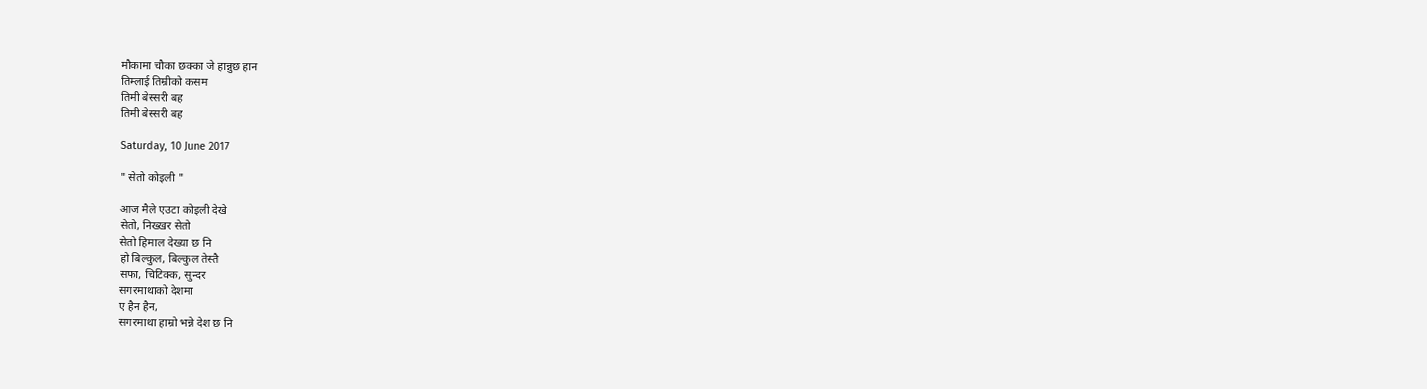मौकामा चौका छक्का जे हान्नुछ हान
तिम्लाई तिम्रीको कसम
तिमी बेस्सरी बह
तिमी बेस्सरी बह

Saturday, 10 June 2017

" सेतो कोइली "

आज मैले एउटा कोइली देखे
सेतो, निख्खर सेतो
सेतो हिमाल देख्या छ नि
हो बिल्कुल, बिल्कुल तेस्तै
सफा, चिटिक्क, सुन्दर
सगरमाथाको देशमा
ए हैन हैन,
सगरमाथा हाम्रो भन्ने देश छ नि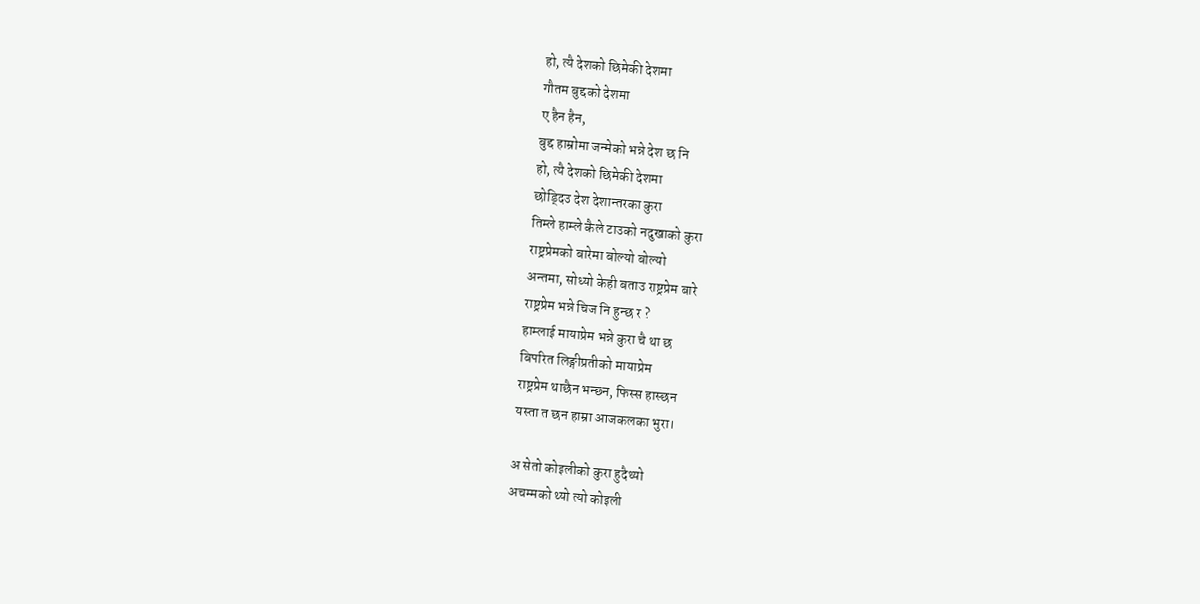हो, त्यै देशको छिमेकी देशमा
गौतम बुद्दको देशमा
ए हैन हैन,
बुद्द हाम्रोमा जन्मेको भन्ने देश छ नि
हो, त्यै देशको छिमेकी देशमा
छोड्दिउ देश देशान्तरका कुरा
तिम्ले हाम्ले कैले टाउको नदुखाको कुरा
राष्ट्रप्रेमको बारेमा बोल्यो बोल्यो
अन्तमा, सोध्यो केही बताउ राष्ट्रप्रेम बारे
राष्ट्रप्रेम भन्ने चिज नि हुन्छ र ?
हाम्लाई मायाप्रेम भन्ने कुरा चै था छ
बिपरित लिङ्गीप्रतीको मायाप्रेम
राष्ट्रप्रेम थाछैन भन्छ्न, फिस्स हास्छन
यस्ता त छन हाम्रा आजकलका भुरा।

अ सेतो कोइलीको कुरा हुदैथ्यो
अचम्मको थ्यो त्यो कोइली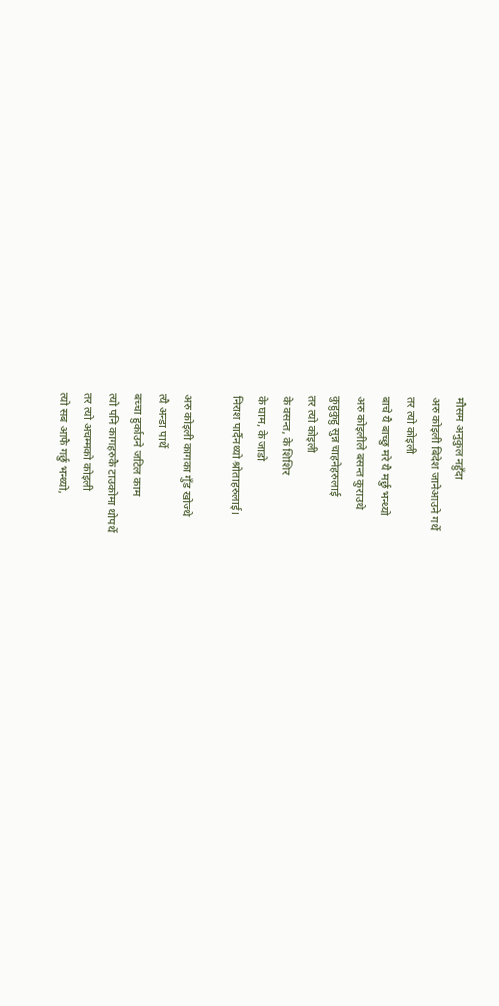मौसम अनुकुल नहुँदा
अरु कोइली बिदेश जानेआउने गर्थे
तर त्यो कोइली
बाचे यै बाच्छु मरे यै मर्छु भन्थ्यो
अरु कोइलीले बसन्त कुराउथे
कुहुकुहु सुन्न चाहनेहरुलाई
तर त्यो कोइली
के वसन्त, के शिशिर
के घाम, के जाडो
निराश पार्दैनथ्यो श्रोताहरुलाई।

अरु कोइली कागका गुँड खोज्थे
त्यै अन्डा पार्थे
बच्चा हुर्काउने जटिल काम
त्यो पनि कागहरुकै टाउकोमा थोपर्थे
तर त्यो अचम्मको कोइली
त्यो सब आफै गर्छु भन्थ्यो,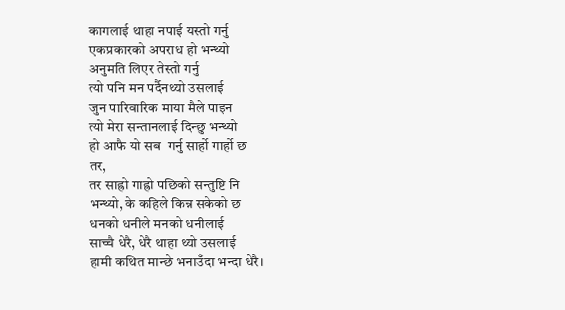कागलाई थाहा नपाई यस्तो गर्नु
एकप्रकारको अपराध हो भन्थ्यो
अनुमति लिएर तेस्तो गर्नु
त्यो पनि मन पर्दैनथ्यो उसलाई
जुन पारिवारिक माया मैले पाइन
त्यो मेरा सन्तानलाई दिन्छु भन्थ्यो
हो आफै यो सब  गर्नु सार्हो गार्हो छ
तर,
तर साह्रो गाह्रो पछिको सन्तुष्टि नि
भन्थ्यो, के कहिले किन्न सकेको छ
धनको धनीले मनको धनीलाई
साच्चै धेरै, धेरै थाहा थ्यो उसलाई
हामी कथित मान्छे भनाउँदा भन्दा धेरै।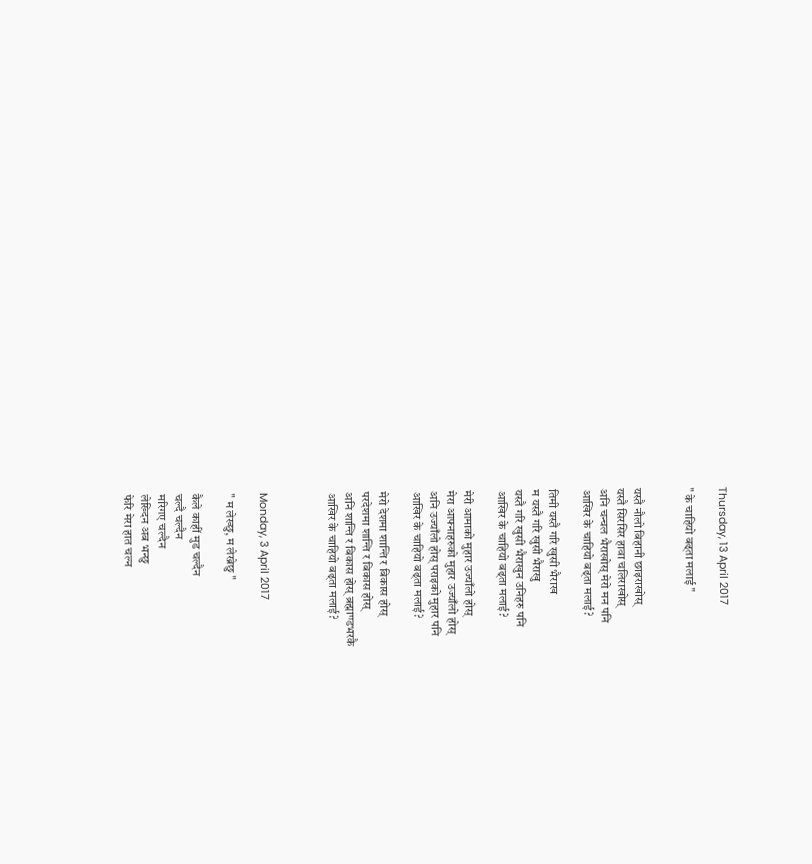Thursday, 13 April 2017

" के चाहियो बढ्ता मलाई "


यस्तै नौलो बिहानी छाइराखोस्
यस्तै सिरसिर हावा चलिराखोस्
अनि चन्चल भैराखोस् मेरो मन पनि
आखिर के चाहियो बढ्ता मलाई?

तिमी यस्तै गरि खुसी भैराख
म यस्तै गरि खुसी भैराखु
यस्तै गरि खुसी भैराखुन उनिहरु पनि
आखिर के चाहियो बढ्ता मलाई?

मेरी आमाको मुहार उज्याँलो होस्
मेरा आफ्नाहरुको मुहार उज्याँलो होस्
अनि उज्याँलो होस् पराइको मुहार पनि
आखिर के चाहियो बढ्ता मलाई?

मेरो देशमा शान्ति र बिकास होस्
परदेशमा शान्ति र बिकास होस्
अनि शान्ति र बिकास होस् ब्रह्माण्डभरकै
आखिर के चाहियो बढ्ता मलाई?



Monday, 3 April 2017

" म लेख्छु, म लेख्नेछु "

कैले काहीं मुड चल्दैन
चल्दै चल्दैन
मरिगए चल्दैन
लेख्दिन अब भन्छु
फेरि मेरा हात चल्न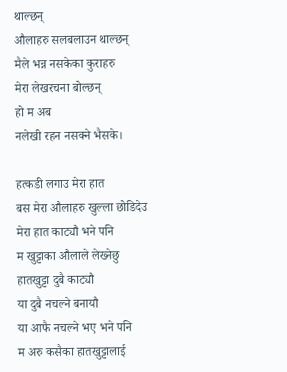थाल्छन्
औलाहरु सलबलाउन थाल्छन्
मैले भन्न नसकेका कुराहरु
मेरा लेखरचना बोल्छन्
हो म अब
नलेखी रहन नसक्ने भैसके।

हत्कडी लगाउ मेरा हात
बस मेरा औलाहरु खुल्ला छोडिदेउ
मेरा हात काट्यौ भने पनि
म खुट्टाका औलाले लेख्नेछु
हातखुट्टा दुबै काट्यौ
या दुबै नचल्ने बनायौ
या आफै नचल्ने भए भने पनि
म अरु कसैका हातखुट्टालाई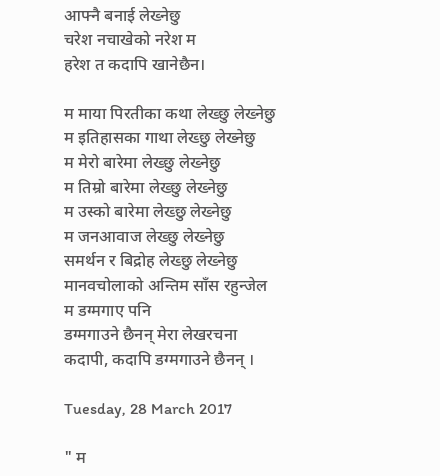आफ्नै बनाई लेख्नेछु
चरेश नचाखेको नरेश म
हरेश त कदापि खानेछैन।

म माया पिरतीका कथा लेख्छु लेख्नेछु
म इतिहासका गाथा लेख्छु लेख्नेछु
म मेरो बारेमा लेख्छु लेख्नेछु
म तिम्रो बारेमा लेख्छु लेख्नेछु
म उस्को बारेमा लेख्छु लेख्नेछु
म जनआवाज लेख्छु लेख्नेछु
समर्थन र बिद्रोह लेख्छु लेख्नेछु
मानवचोलाको अन्तिम साँस रहुन्जेल
म डग्मगाए पनि
डग्मगाउने छैनन् मेरा लेखरचना
कदापी, कदापि डग्मगाउने छैनन् ।

Tuesday, 28 March 2017

" म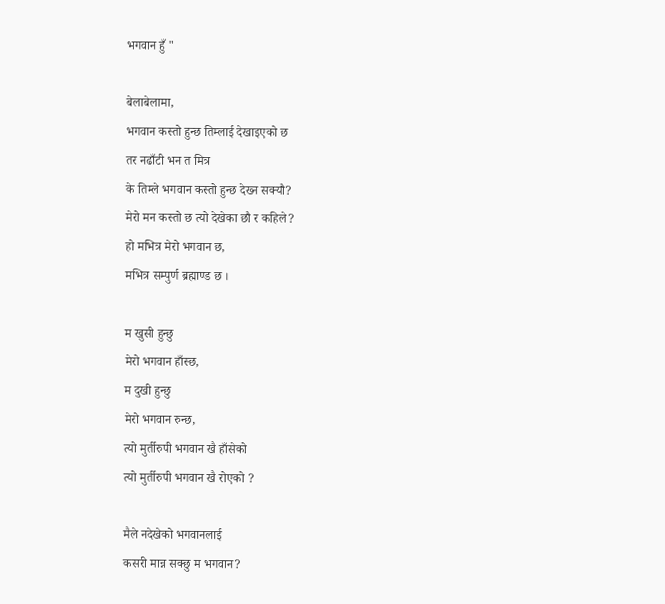भगवान हुँ "

बेलाबेलामा,
भगवान कस्तो हुन्छ तिम्लाई देखाइएको छ
तर नढाँटी भन त मित्र
के तिम्ले भगवान कस्तो हुन्छ देख्न सक्यौ?
मेरो मन कस्तो छ त्यो देखेका छौ र कहिले?
हो मभित्र मेरो भगवान छ,
मभित्र सम्पुर्ण ब्रह्माण्ड छ ।

म खुसी हुन्छु
मेरो भगवान हाँस्छ,
म दुखी हुन्छु
मेरो भगवान रुन्छ,
त्यो मुर्तीरुपी भगवान खै हाँसेको
त्यो मुर्तीरुपी भगवान खै रोएको ?

मैले नदेखेको भगवानलाई
कसरी मान्न सक्छु म भगवान?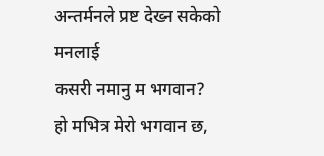अन्तर्मनले प्रष्ट देख्न सकेको मनलाई
कसरी नमानु म भगवान?
हो मभित्र मेरो भगवान छ,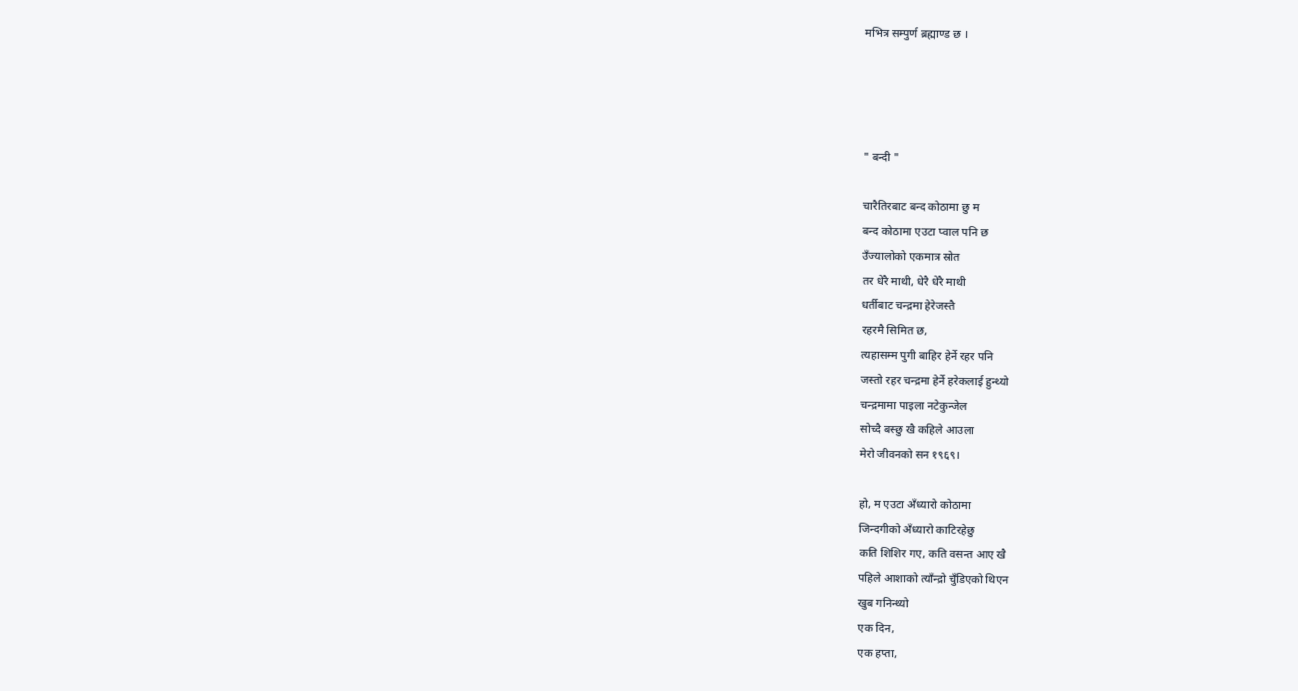मभित्र सम्पुर्ण ब्रह्माण्ड छ ।




" बन्दी "

चारैतिरबाट बन्द कोठामा छु म
बन्द कोठामा एउटा प्वाल पनि छ
उँज्यालोको एकमात्र स्रोत
तर धेरै माथी, धेरै धेरै माथी
धर्तीबाट चन्द्रमा हेरेजस्तै
रहरमै सिमित छ,
त्यहासम्म पुगी बाहिर हेर्ने रहर पनि
जस्तो रहर चन्द्रमा हेर्ने हरेकलाई हुन्थ्यो
चन्द्रमामा पाइला नटेकुन्जेल
सोच्दै बस्छु खै कहिले आउला
मेरो जीवनको सन १९६९।

हो, म एउटा अँध्यारो कोठामा
जिन्दगीको अँध्यारो काटिरहेछु
कति शिशिर गए, कति वसन्त आए खै
पहिले आशाको त्याँन्द्रो चुँडिएको थिएन
खुब गनिन्थ्यो
एक दिन,
एक हप्ता,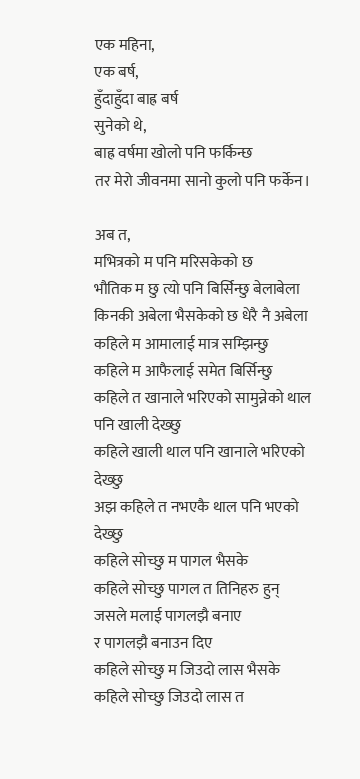एक महिना,
एक बर्ष,
हुँदाहुँदा बाह्र बर्ष
सुनेको थे,
बाह्र वर्षमा खोलो पनि फर्किन्छ
तर मेरो जीवनमा सानो कुलो पनि फर्केन।

अब त,
मभित्रको म पनि मरिसकेको छ
भौतिक म छु त्यो पनि बिर्सिन्छु बेलाबेला
किनकी अबेला भैसकेको छ धेरै नै अबेला
कहिले म आमालाई मात्र सम्झिन्छु
कहिले म आफैलाई समेत बिर्सिन्छु
कहिले त खानाले भरिएको सामुन्नेको थाल पनि खाली देख्छु
कहिले खाली थाल पनि खानाले भरिएको देख्छु
अझ कहिले त नभएकै थाल पनि भएको देख्छु
कहिले सोच्छु म पागल भैसके
कहिले सोच्छु पागल त तिनिहरु हुन्
जसले मलाई पागलझै बनाए
र पागलझै बनाउन दिए
कहिले सोच्छु म जिउदो लास भैसके
कहिले सोच्छु जिउदो लास त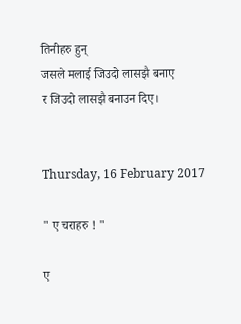तिनीहरु हुन्
जसले मलाई जिउदो लासझै बनाए
र जिउदो लासझै बनाउन दिए।


Thursday, 16 February 2017

" ए चराहरु ! "

ए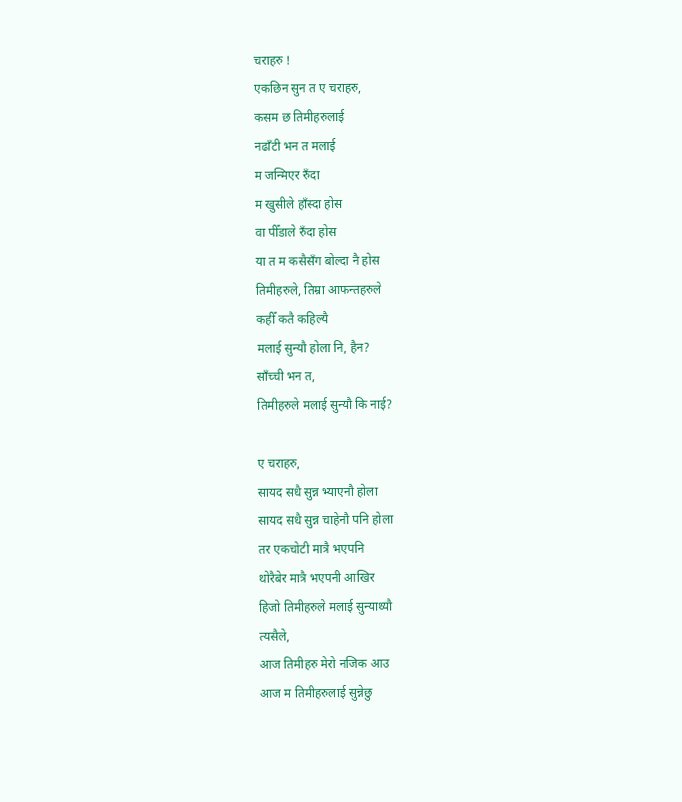चराहरु !
एकछिन सुन त ए चराहरु,
कसम छ तिमीहरुलाई
नढाँटी भन त मलाई
म जन्मिएर रुँदा
म खुसीले हाँस्दा होस
वा पीँडाले रुँदा होस
या त म कसैसँग बोल्दा नै होस
तिमीहरुले, तिम्रा आफन्तहरुले
कहीँ कतै कहिल्यै
मलाई सुन्यौ होला नि, हैन?
साँच्ची भन त,
तिमीहरुले मलाई सुन्यौ कि नाई?

ए चराहरु,
सायद सधै सुन्न भ्याएनौ होला
सायद सधै सुन्न चाहेनौ पनि होला
तर एकचोटी मात्रै भएपनि
थोरैबेर मात्रै भएपनी आखिर
हिजो तिमीहरुले मलाई सुन्याथ्यौ
त्यसैले,
आज तिमीहरु मेरो नजिक आउ
आज म तिमीहरुलाई सुन्नेछु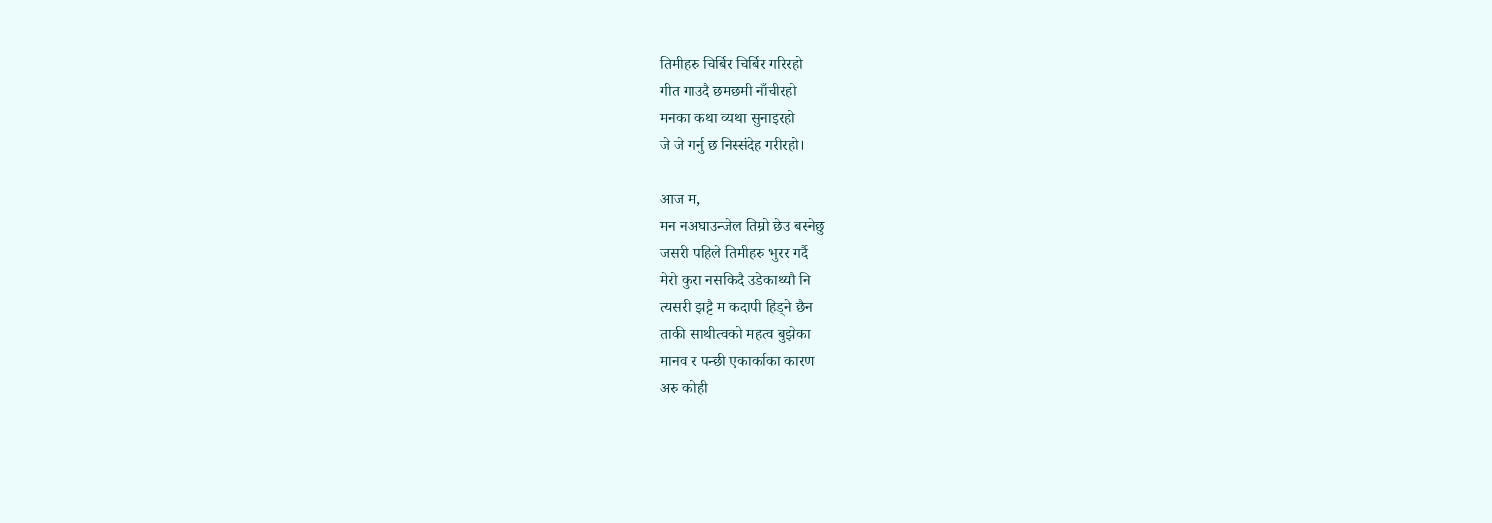तिमीहरु चिर्बिर चिर्बिर गरिरहो
गीत गाउदै छमछमी नाँचीरहो
मनका कथा व्यथा सुनाइरहो
जे जे गर्नु छ निस्संदेह गरीरहो।

आज म,
मन नअघाउन्जेल तिम्रो छेउ बस्नेछु
जसरी पहिले तिमीहरु भुरर गर्दै
मेरो कुरा नसकिदै उडेकाथ्यौ नि
त्यसरी झट्टै म कदापी हिड्ने छैन
ताकी साथीत्वको महत्व बुझेका
मानव र पन्छी एकार्काका कारण
अरु कोही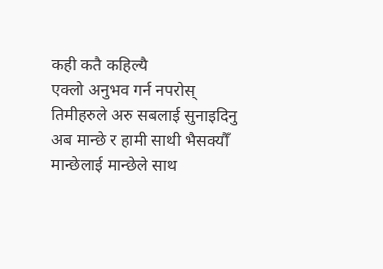कही कतै कहिल्यै
एक्लो अनुभव गर्न नपरोस्
तिमीहरुले अरु सबलाई सुनाइदिनु
अब मान्छे र हामी साथी भैसक्यौँ
मान्छेलाई मान्छेले साथ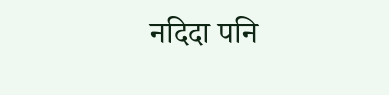नदिदा पनि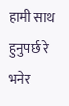हामी साथ हुनुपर्छ रे भनेर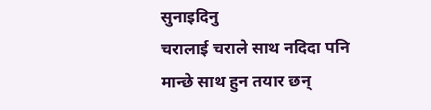सुनाइदिनु
चरालाई चराले साथ नदिदा पनि
मान्छे साथ हुन तयार छन्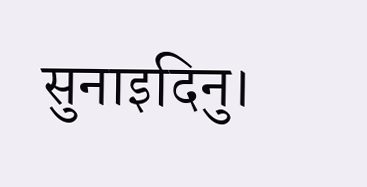सुनाइदिनु।